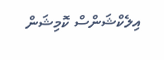އިލެކްޝަންސް ކޮމިޝަން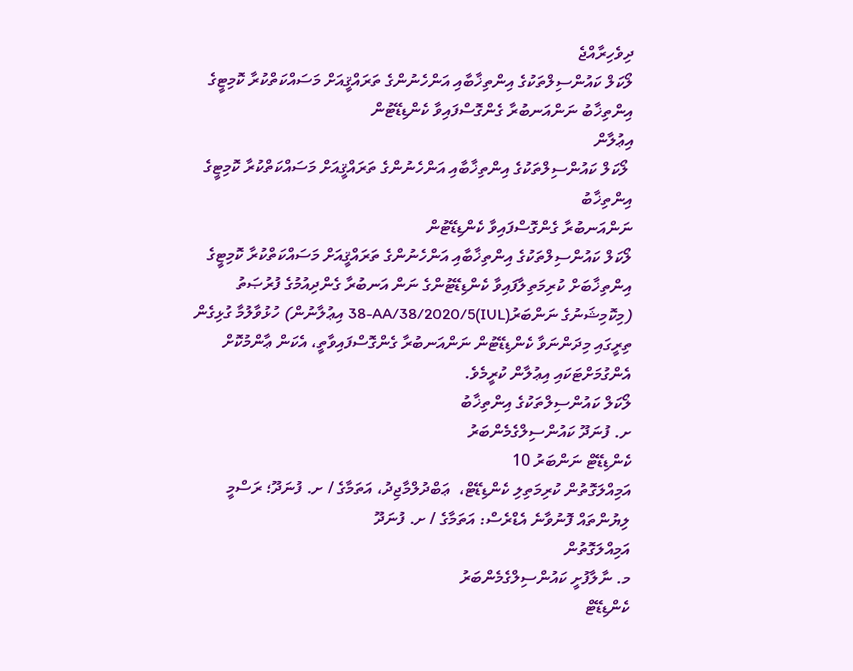ދިވެހިރާއްޖެ
ލޯކަލް ކައުންސިލްތަކުގެ އިންތިޚާބާއި އަންހެނުންގެ ތަރައްޤީއަށް މަސައްކަތްކުރާ ކޮމިޓީގެ އިންތިޚާބު ނަންއަނބުރާ ގެންގޮސްފައިވާ ކެންޑިޑޭޓުން
އިޢުލާން
 ލޯކަލް ކައުންސިލްތަކުގެ އިންތިޚާބާއި އަންހެނުންގެ ތަރައްޤީއަށް މަސައްކަތްކުރާ ކޮމިޓީގެ އިންތިޚާބު
ނަންއަނބުރާ ގެންގޮސްފައިވާ ކެންޑިޑޭޓުން
ލޯކަލް ކައުންސިލްތަކުގެ އިންތިޚާބާއި އަންހެނުންގެ ތަރައްޤީއަށް މަސައްކަތްކުރާ ކޮމިޓީގެ އިންތިޚާބަށް ކުރިމަތިލާފައިވާ ކެންޑިޑޭޓުންގެ ނަން އަނބުރާ ގެންދިއުމުގެ ފުރުޞަތު (މިކޮމިޝަނުގެ ނަންބަރު(IUL)38-AA/38/2020/5 އިޢުލާނުން) ހުޅުވާލުމާ ގުޅިގެން ތިރީގައި މިދަންނަވާ ކެންޑިޑޭޓުން ނަންއަނބުރާ ގެންގޮސްފައިވާތީ، އެކަން ޢާންމުކޮށް އެންގުމަށްޓަކައި އިޢުލާން ކުރީމެވެ.
ލޯކަލް ކައުންސިލްތަކުގެ އިންތިޚާބު
ށ. ފުނަދޫ ކައުންސިލްގެމެންބަރު
ކެންޑިޑޭޓް ނަންބަރު 10
އަމިއްލަގޮތުން ކުރިމަތިލި ކެންޑިޑޭޓް،  ޢަބްދުލްމާޖިދު، އަތަމާގެ / ށ. ފުނަދޫ؛ ރަސްމީ ލިޔުންތައް ފޮނުވާނެ އެޑްރެސް: އަތަމާގެ / ށ. ފުނަދޫ
އަމިއްލަގޮތުން
މ. ނާލާފުށީ ކައުންސިލްގެމެންބަރު
ކެންޑިޑޭޓް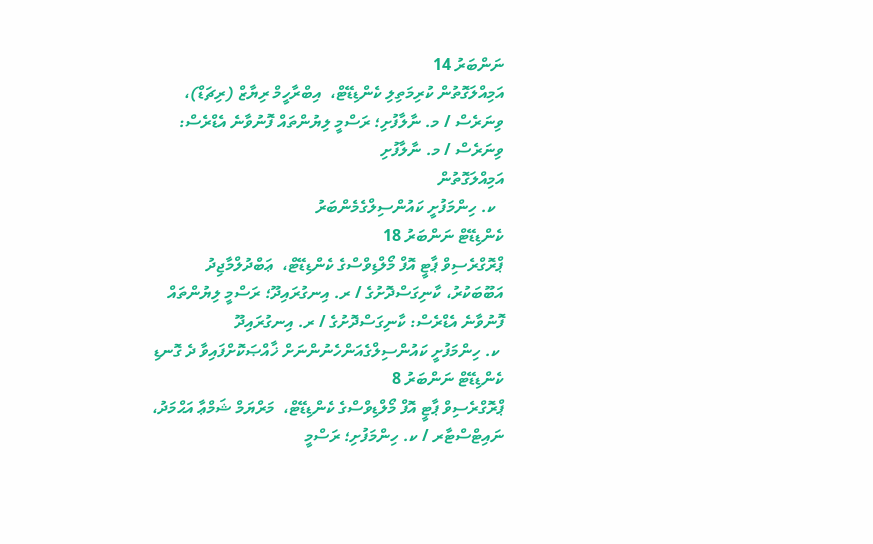ނަންބަރު 14
އަމިއްލަގޮތުން ކުރިމަތިލި ކެންޑިޑޭޓް،  އިބްރާހީމް ރިޔާޒް (ރިޗަޑް)، ވިނަރެސް / މ. ނާލާފުށި؛ ރަސްމީ ލިޔުންތައް ފޮނުވާނެ އެޑްރެސް: ވިނަރެސް / މ. ނާލާފުށި
އަމިއްލަގޮތުން
  ކ. ހިންމަފުށީ ކައުންސިލްގެމެންބަރު
ކެންޑިޑޭޓް ނަންބަރު 18
ޕްރޮގްރެސިވް ޕާޓީ އޮފް މޯލްޑިވްސްގެ ކެންޑިޑޭޓް،  ޢަބްދުލްމާޖިދު އަބޫބަކުރު، ކާނިގަސްދޮށުގެ / ރ. އިނގުރައިދޫ؛ ރަސްމީ ލިޔުންތައް ފޮނުވާނެ އެޑްރެސް: ކާނިގަސްދޮށުގެ / ރ. އިނގުރައިދޫ
 ކ. ހިންމަފުށީ ކައުންސިލްގެއަންހެނުންނަށް ޚާއްޞަކޮށްފައިވާ ދެ ގޮނޑި
ކެންޑިޑޭޓް ނަންބަރު 8
ޕްރޮގްރެސިވް ޕާޓީ އޮފް މޯލްޑިވްސްގެ ކެންޑިޑޭޓް،  މަރްޔަމް ޝަމްޢާ އަޙްމަދު، ނައިޓްސްޓާރ / ކ. ހިންމަފުށި؛ ރަސްމީ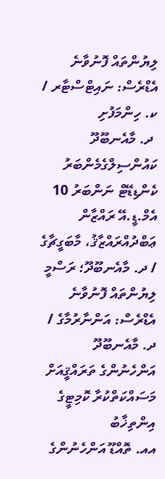ލިޔުންތައް ފޮނުވާނެ އެޑްރެސް: ނައިޓްސްޓާރ / ކ. ހިންމަފުށި
 ދ. މާއެނބޫދޫ ކައުންސިލްގެމެންބަރު
ކެންޑިޑޭޓް ނަންބަރު 10
އެމް.ޑީ.އޭ ރައްޒާން ޢަބްދުއްރައްޒާޤު، މާބަގީޗާގެ / ދ. މާއެނބޫދޫ؛ ރަސްމީ ލިޔުންތައް ފޮނުވާނެ އެޑްރެސް: އަންނާރުމާގެ / ދ. މާއެނބޫދޫ
އަންހެނުންގެ ތަރައްޤީއަށް މަސައްކަތްކުރާ ކޮމިޓީގެ އިންތިޚާބު
އއ. ތޮއްޑޫ އަންހެނުންގެ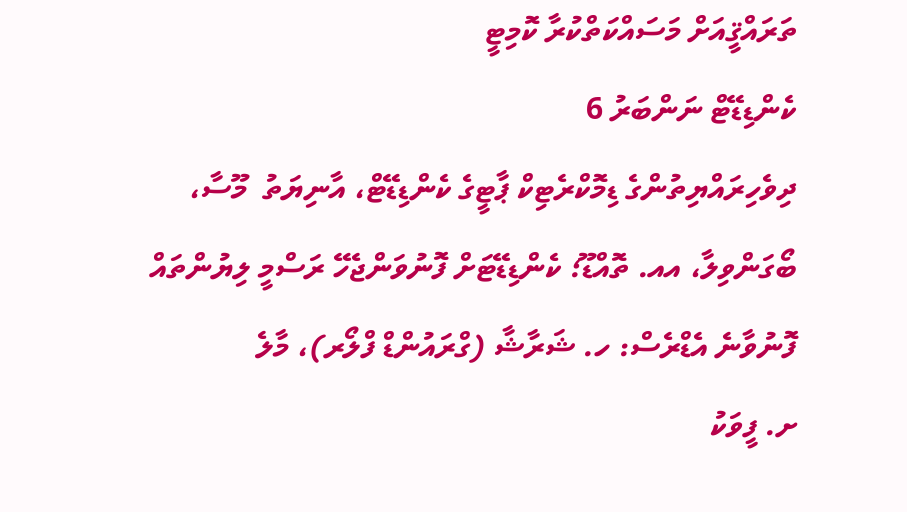ތަރައްޤީއަށް މަސައްކަތްކުރާ ކޮމިޓީ
ކެންޑިޑޭޓް ނަންބަރު 6
ދިވެހިރައްޔިތުންގެ ޑިމޮކްރެޓިކް ޕާޓީގެ ކެންޑިޑޭޓް، އާނިޔަތު  މޫސާ، ބޯގަންވިލާ، އއ. ތޮއްޑޫ؛ ކެންޑިޑޭޓަށް ފޮނުވަންޖެހޭ ރަސްމީ ލިޔުންތައް ފޮނުވާނެ އެޑްރެސް: ހ. ޝަރާޝާ (ގްރައުންޑް ފްލޯރ)، މާލެ
ށ. ފީވަކު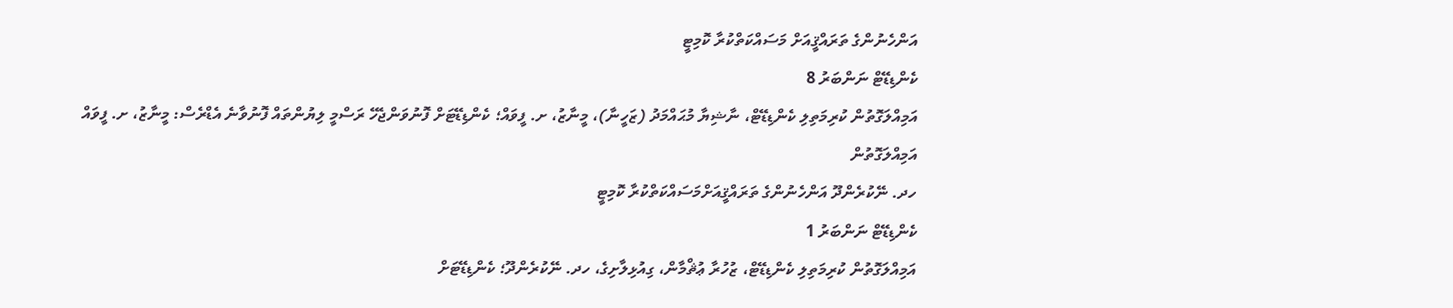އަންހެނުންގެ ތަރައްޤީއަށް މަސައްކަތްކުރާ ކޮމިޓީ
ކެންޑިޑޭޓް ނަންބަރު 8
އަމިއްލަގޮތުން ކުރިމަތިލި ކެންޑިޑޭޓް، ނާޝިޔާ މުޙައްމަދު (ޒަހީނާ)، މީނާޒު، ށ. ފީވައް؛ ކެންޑިޑޭޓަށް ފޮނުވަންޖެހޭ ރަސްމީ ލިޔުންތައް ފޮނުވާނެ އެޑްރެސް: މީނާޒު، ށ. ފީވައް
އަމިއްލަގޮތުން
ހދ. ނޭކުރެންދޫ އަންހެނުންގެ ތަރައްޤީއަށްމަސައްކަތްކުރާ ކޮމިޓީ
ކެންޑިޑޭޓް ނަންބަރު 1
އަމިއްލަގޮތުން ކުރިމަތިލި ކެންޑިޑޭޓް، ޒުހުރާ ޢުޘްމާން، ގިއުޅިލާށިގެ، ހދ. ނޭކުރެންދޫ؛ ކެންޑިޑޭޓަށް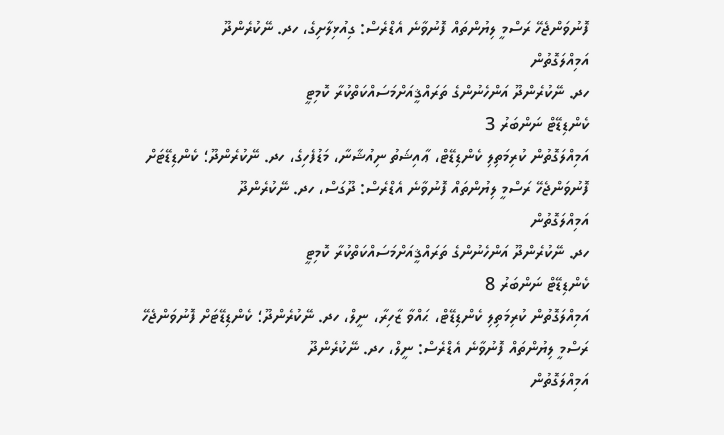ފޮނުވަންޖެހޭ ރަސްމީ ލިޔުންތައް ފޮނުވާނެ އެޑްރެސް: ގިއުޅިލާށިގެ، ހދ. ނޭކުރެންދޫ
އަމިއްލަގޮތުން
ހދ. ނޭކުރެންދޫ އަންހެނުންގެ ތަރައްޤީއަށްމަސައްކަތްކުރާ ކޮމިޓީ
ކެންޑިޑޭޓް ނަންބަރު 3
އަމިއްލަގޮތުން ކުރިމަތިލި ކެންޑިޑޭޓް، ޢާއިޝަތު ނިއުޝާނާ، މަޑުފެހިގެ، ހދ. ނޭކުރެންދޫ؛ ކެންޑިޑޭޓަށް ފޮނުވަންޖެހޭ ރަސްމީ ލިޔުންތައް ފޮނުވާނެ އެޑްރެސް: ދޫގަސް، ހދ. ނޭކުރެންދޫ
އަމިއްލަގޮތުން
ހދ. ނޭކުރެންދޫ އަންހެނުންގެ ތަރައްޤީއަށްމަސައްކަތްކުރާ ކޮމިޓީ
ކެންޑިޑޭޓް ނަންބަރު 8
އަމިއްލަގޮތުން ކުރިމަތިލި ކެންޑިޑޭޓް، ޙައްވާ ޒާހިރާ، ނީލް، ހދ. ނޭކުރެންދޫ؛ ކެންޑިޑޭޓަށް ފޮނުވަންޖެހޭ ރަސްމީ ލިޔުންތައް ފޮނުވާނެ އެޑްރެސް: ނީލް، ހދ. ނޭކުރެންދޫ
އަމިއްލަގޮތުން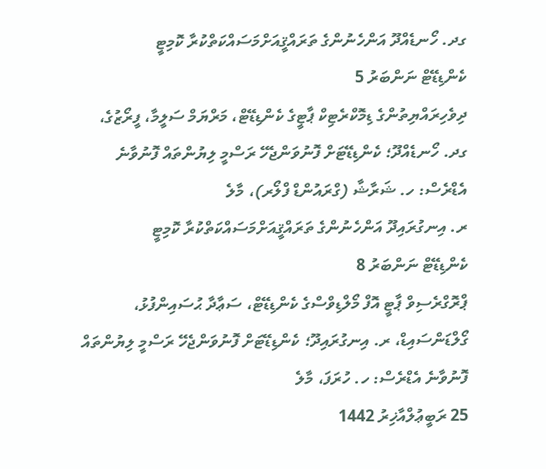ގދ. ހޯނޑެއްދޫ އަންހެނުންގެ ތަރައްޤީއަށްމަސައްކަތްކުރާ ކޮމިޓީ
ކެންޑިޑޭޓް ނަންބަރު 5
ދިވެހިރައްޔިތުންގެ ޑިމޮކްރެޓިކް ޕާޓީގެ ކެންޑިޑޭޓް، މަރްޔަމް ސަލީމާ، ފީރޯޒުގެ، ގދ. ހޯނޑެއްދޫ؛ ކެންޑިޑޭޓަށް ފޮނުވަންޖެހޭ ރަސްމީ ލިޔުންތައް ފޮނުވާނެ އެޑްރެސް: ހ. ޝަރާޝާ (ގްރައުންޑް ފްލޯރ)، މާލެ
ރ. އިނގުރައިދޫ އަންހެނުންގެ ތަރައްޤީއަށްމަސައްކަތްކުރާ ކޮމިޓީ
ކެންޑިޑޭޓް ނަންބަރު 8
ޕްރޮގްރެސިވް ޕާޓީ އޮފް މޯލްޑިވްސްގެ ކެންޑިޑޭޓް، ސަޢާދާ ޙުސައިންފުޅު، ގޯލްޑަންސައިޑް، ރ. އިނގުރައިދޫ؛ ކެންޑިޑޭޓަށް ފޮނުވަންޖެހޭ ރަސްމީ ލިޔުންތައް ފޮނުވާނެ އެޑްރެސް: ހ. ހުރަފަ، މާލެ
25 ރަބީޢުލްއާޚިރު 1442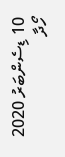10 ޑިސެންބަރު 2020
ހޯދާ